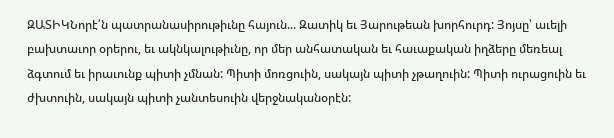ԶԱՏԻԿՆորէ՛ն պատրանասիրութիւնը հայուն... Զատիկ եւ Յարութեան խորհուրդ: Յոյսը՝ աւելի բախտաւոր օրերու, եւ ակնկալութիւնը, որ մեր անհատական եւ հաւաքական իղձերը մեռեալ ձգտում եւ իրաւունք պիտի չմնան: Պիտի մոռցուին, սակայն պիտի չթաղուին: Պիտի ուրացուին եւ ժխտուին, սակայն պիտի չանտեսուին վերջնականօրէն: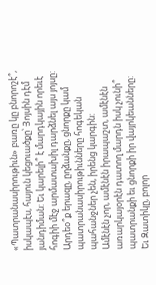«Պատրանասիրութիւն» բառը կը բնորոշէ՞, իսկապէս, հայուն կեցուածքը՝ Յոյսին դէմ յանդիման: Եւ կարելի՞ է մարդկային որեւէ հոգիի մէջ արմատախիլ դարձնել այս յոյսը: Արդեօ՞ք երազը, ըղձանքը, ցնորքը կամ պատրանասիրութիւնները հոգեկան պահանջներ չեն, իրենց կարգին:
Ամէնէն չոր, ամէնէն իրապաշտ, ամէնէն առարկայօրէն դատող մարդն իսկ չունի՞ պատրանքի եւ ցնորքի իր վայրկեանները:
Եւ Զատիկը, բոլոր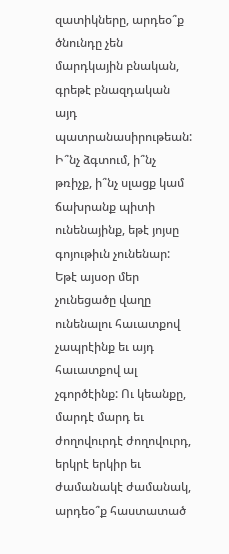զատիկները, արդեօ՞ք ծնունդը չեն մարդկային բնական, գրեթէ բնազդական այդ պատրանասիրութեան:
Ի՞նչ ձգտում, ի՞նչ թռիչք, ի՞նչ սլացք կամ ճախրանք պիտի ունենայինք, եթէ յոյսը գոյութիւն չունենար: Եթէ այսօր մեր չունեցածը վաղը ունենալու հաւատքով չապրէինք եւ այդ հաւատքով ալ չգործէինք: Ու կեանքը, մարդէ մարդ եւ ժողովուրդէ ժողովուրդ, երկրէ երկիր եւ ժամանակէ ժամանակ, արդեօ՞ք հաստատած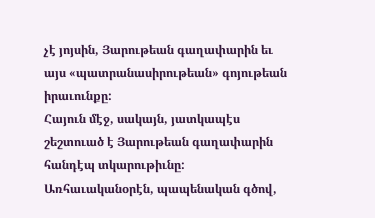չէ յոյսին, Յարութեան գաղափարին եւ այս «պատրանասիրութեան» գոյութեան իրաւունքը:
Հայուն մէջ, սակայն, յատկապէս շեշտուած է Յարութեան գաղափարին հանդէպ տկարութիւնը:
Առհաւականօրէն, պապենական գծով,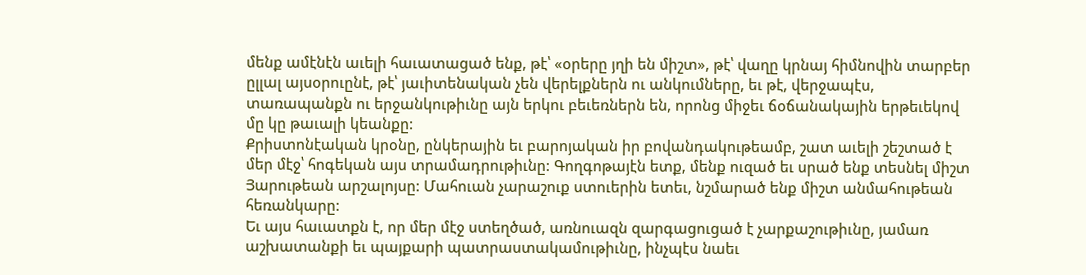մենք ամէնէն աւելի հաւատացած ենք, թէ՝ «օրերը յղի են միշտ», թէ՝ վաղը կրնայ հիմնովին տարբեր ըլլալ այսօրուընէ, թէ՝ յաւիտենական չեն վերելքներն ու անկումները, եւ թէ, վերջապէս, տառապանքն ու երջանկութիւնը այն երկու բեւեռներն են, որոնց միջեւ ճօճանակային երթեւեկով մը կը թաւալի կեանքը:
Քրիստոնէական կրօնը, ընկերային եւ բարոյական իր բովանդակութեամբ, շատ աւելի շեշտած է մեր մէջ՝ հոգեկան այս տրամադրութիւնը: Գողգոթայէն ետք, մենք ուզած եւ սրած ենք տեսնել միշտ Յարութեան արշալոյսը: Մահուան չարաշուք ստուերին ետեւ, նշմարած ենք միշտ անմահութեան հեռանկարը:
Եւ այս հաւատքն է, որ մեր մէջ ստեղծած, առնուազն զարգացուցած է չարքաշութիւնը, յամառ աշխատանքի եւ պայքարի պատրաստակամութիւնը, ինչպէս նաեւ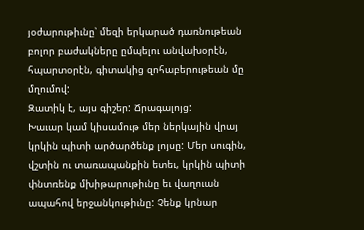յօժարութիւնը՝ մեզի երկարած դառնութեան բոլոր բաժակները ըմպելու անվախօրէն, հպարտօրէն, գիտակից զոհաբերութեան մը մղումով:
Զատիկ է, այս գիշեր: Ճրագալոյց:
Խաւար կամ կիսամութ մեր ներկային վրայ կրկին պիտի արծարծենք լոյսը: Մեր սուգին, վշտին ու տառապանքին ետեւ, կրկին պիտի փնտռենք մխիթարութիւնը եւ վաղուան ապահով երջանկութիւնը: Չենք կրնար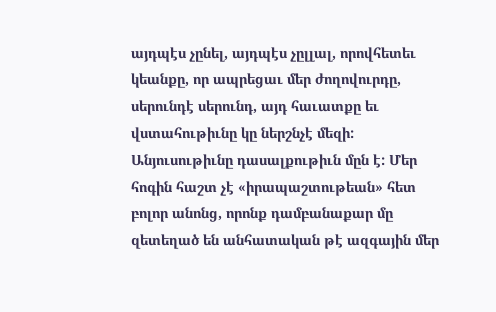այդպէս չընել, այդպէս չըլլալ, որովհետեւ կեանքը, որ ապրեցաւ մեր ժողովուրդը, սերունդէ սերունդ, այդ հաւատքը եւ վստահութիւնը կը ներշնչէ մեզի:
Անյուսութիւնը դասալքութիւն մըն է: Մեր հոգին հաշտ չէ «իրապաշտութեան» հետ բոլոր անոնց, որոնք դամբանաքար մը զետեղած են անհատական թէ ազգային մեր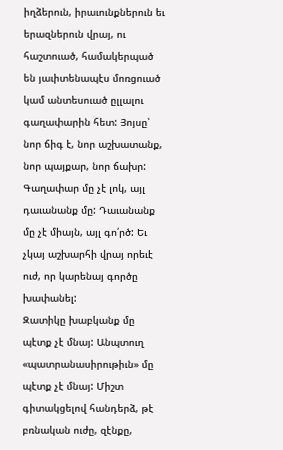իղձերուն, իրաւունքներուն եւ երազներուն վրայ, ու հաշտուած, համակերպած են յաւիտենապէս մոռցուած կամ անտեսուած ըլլալու գաղափարին հետ: Յոյսը՝ նոր ճիգ է, նոր աշխատանք, նոր պայքար, նոր ճախր: Գաղափար մը չէ լոկ, այլ դաւանանք մը: Դաւանանք մը չէ միայն, այլ գո՛րծ: Եւ չկայ աշխարհի վրայ որեւէ ուժ, որ կարենայ գործը խափանել:
Զատիկը խաբկանք մը պէտք չէ մնայ: Անպտուղ «պատրանասիրութիւն» մը պէտք չէ մնայ: Միշտ գիտակցելով հանդերձ, թէ բռնական ուժը, զէնքը,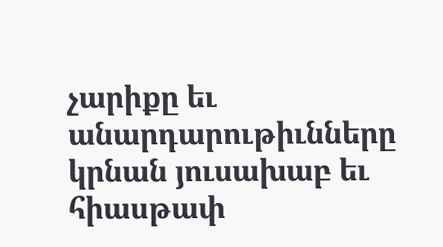չարիքը եւ անարդարութիւնները կրնան յուսախաբ եւ հիասթափ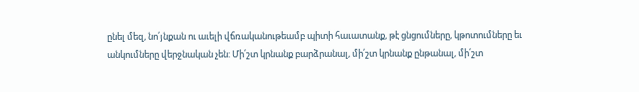ընել մեզ, նո՛յնքան ու աւելի վճռականութեամբ պիտի հաւատանք, թէ ցնցումները, կթոտումները եւ անկումները վերջնական չեն: Մի՛շտ կրնանք բարձրանալ, մի՛շտ կրնանք ընթանալ, մի՛շտ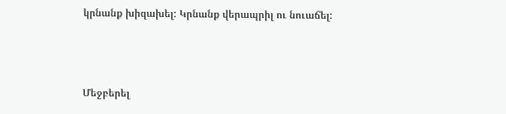կրնանք խիզախել: Կրնանք վերապրիլ ու նուաճել:



Մեջբերել